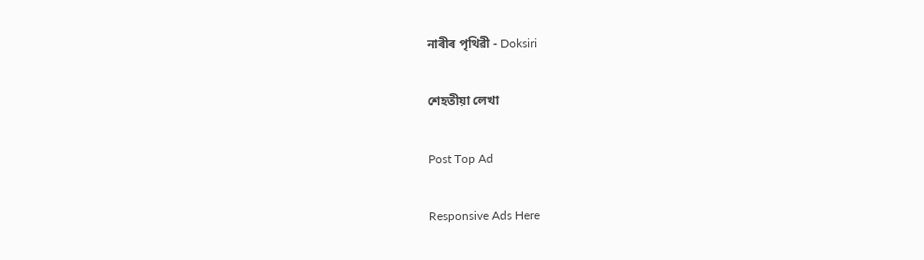নাৰীৰ পৃথিৱী - Doksiri

শেহতীয়া লেখা

Post Top Ad

Responsive Ads Here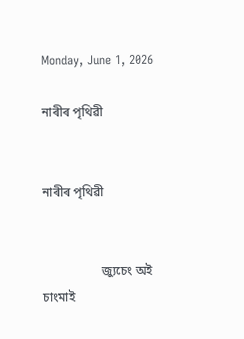Monday, June 1, 2026

নাৰীৰ পৃথিৱী


নাৰীৰ পৃথিৱী


                   জ্যুচেং অই চাংমাই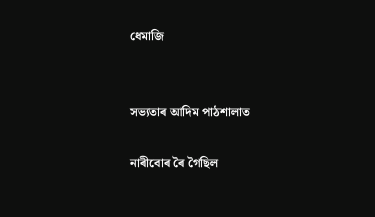ধেমাজি


সভ্যতাৰ আদিম পাঠশালাত

নাৰীবোৰ ৰৈ গৈছিল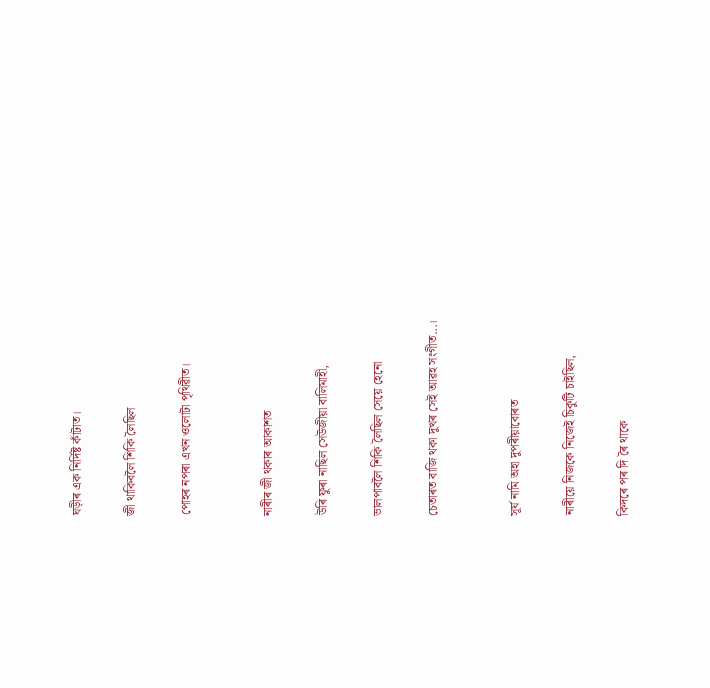ঘড়ীৰ এক নিৰ্দিষ্ট কাঁটাত।

জী থাকিবলৈ শিকি লৈছিল

পোহৰ নপৰা এখন ওলোটা পৃথিৱীত।


নাৰীৰ জী থকাৰ আকাশত

উৰি ফুৰা নাছিল সেউজীয়া বালিমাহী,

ভালপাবলৈ শিকি লৈছিল সেয়ে হেনো

চেতাৰত বাজি থকা দুখৰ সেই আৱহ সংগীত...।


সূৰ্য নামি অহা দুপৰীয়াবোৰত

নাৰীয়ে নিজকে নিজেই চিকুটি চাইছিল,

কিদৰে পৰ দি ৰৈ থাকে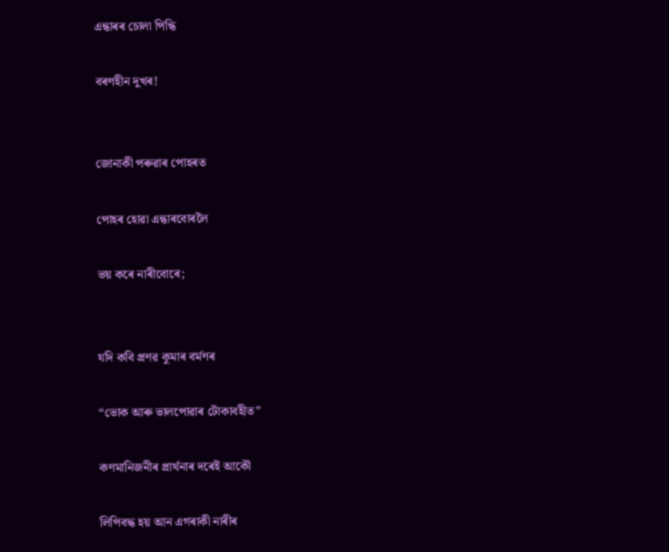এন্ধাৰৰ চোলা পিন্ধি

বৰণহীন দুখৰ!


জোনাকী পৰুৱাৰ পোহৰত

পোহৰ হোৱা এন্ধাৰবোৰলৈ

ভয়‌ কৰে নাৰীবোৰে;


যদি কবি প্ৰণৱ কুমাৰ বৰ্মণৰ

“ভোক আৰু ভালপোৱাৰ টোকাবহীত”

কণমানিজনীৰ প্ৰাৰ্থনাৰ দৰেই আকৌ

লিপিবদ্ধ হয় আন এগৰাকী নাৰীৰ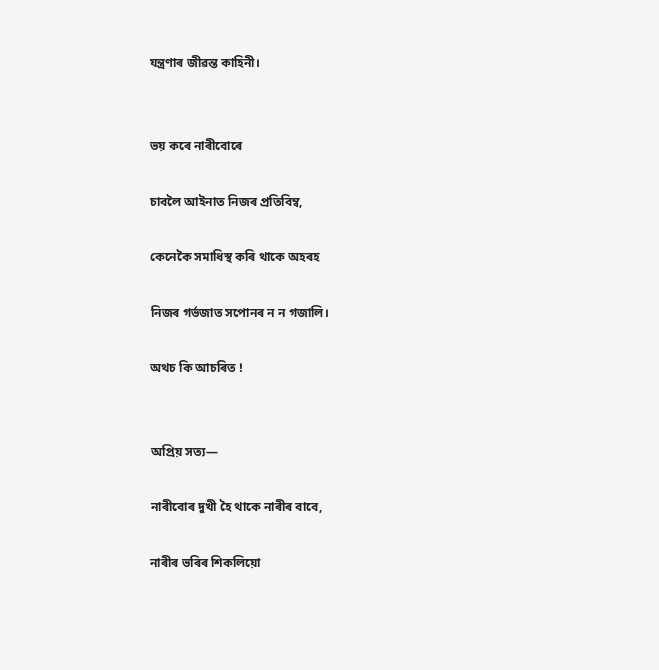যন্ত্ৰণাৰ জীৱন্ত কাহিনী।


ভয় কৰে নাৰীবোৰে

চাবলৈ আইনাত নিজৰ প্ৰতিবিম্ব,

কেনেকৈ সমাধিস্থ কৰি থাকে অহৰহ

নিজৰ গৰ্ভজাত সপোনৰ ন ন গজালি।

অথচ কি আচৰিত !


অপ্ৰিয় সত্য—

নাৰীবোৰ দুখী হৈ থাকে নাৰীৰ বাবে,

নাৰীৰ ভৰিৰ শিকলিয়ো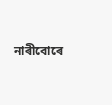নাৰীবোৰে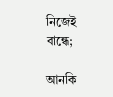নিজেই বান্ধে;

আনকি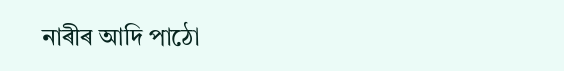নাৰীৰ আদি পাঠো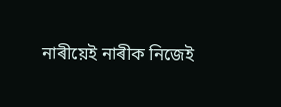নাৰীয়েই নাৰীক নিজেই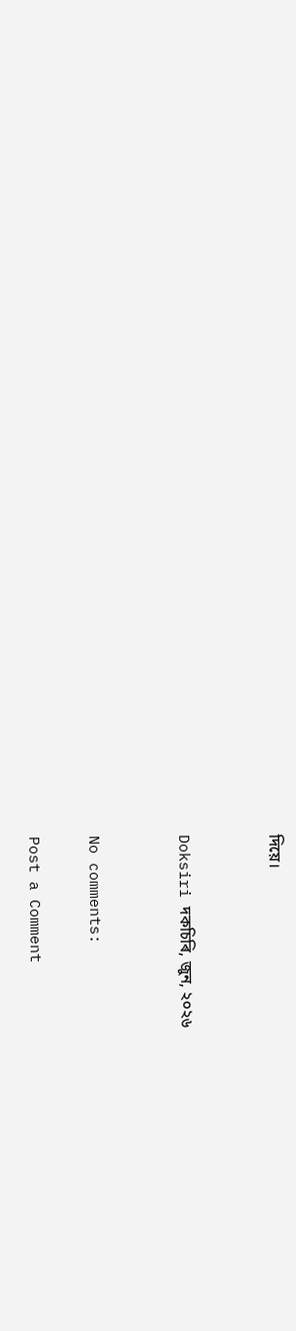দিয়ে।


Doksiri দকচিৰি, জুন, ২০২৬


No comments:

Post a Comment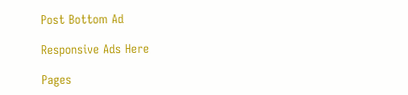Post Bottom Ad

Responsive Ads Here

Pages